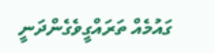ގައުމެއް ތަރައްގީވެގެންދަނީ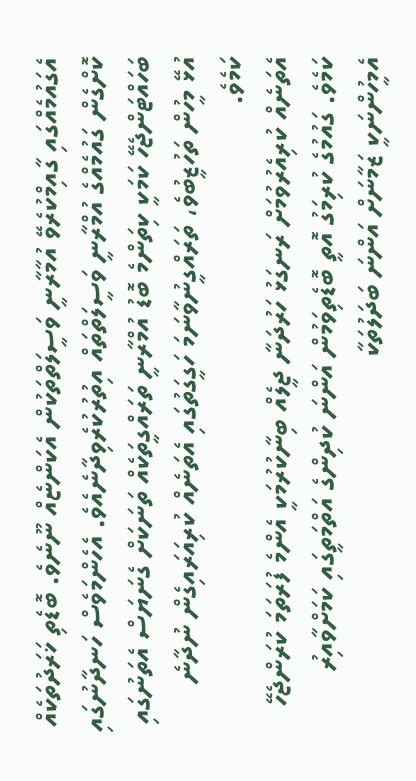އެގައުމެއްގައި ގާއިމްކުރެވޭ އުމާރާނީ ވަސީލަތްތަކުން އެކަންޏެއް ނޫނެވެ. ބޮޑެތި ޚަރަދުތަކެއް ކޮށްގެން ގައުމެއްގެ އުމްރާނީ ވަސީލަތްތައް އިތުރުކުރެވިދާނެއެވެ. އެހެންމަވެސް ހަނދާނުގައި ބަހައްޓަންޖެހޭ ކަމަކީ ކިތަންމެ ބޮޑު އުމްރާނީ ތަރައްގީތަކެއް ތަނަކަށް ގެނަޔަސް އެތަނުގައި އުޅޭ މީހުން ތަހުޒީބުވެ، ތަރައްގީނުވާނަމަ ހަގީގަތުގައި އެތަނެއް ކުރިއަރައިގެން ނުދާނެ ކަމެވެ.
އެތަނެއް ކުރިއެރުވުމަށް ރަނގަޅު ހަރުދަނާ ޖީލެއް ބިނާކުރުމަކީ އެންމެ ފުރަތަމަ ކުރަންޖެހޭ ކަމެވެ. ގައުމުގެ ކުރިމަގު އޮތީ ބޮޑެތިވަމުން އަންނަ ކުދިންގެ އަތްމަތީގައި ކަމަށްވާއިރު އެމީހުންނަކީ ޒަމާނަށް އަންނަ ބަދަލުތަކާ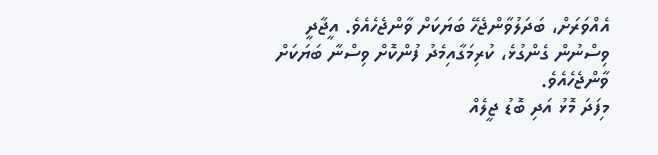އެއްވަރަށް، ބަދަލުވާންޖެހޭ ބަޔަކަށް ވާންޖެހެއެވެ. އީޖާދީ ވިސްނުން ގެންގުޅެ، ކުރިމަގާއިމެދު ފުންކޮށް ވިސްނާ ބަޔަކަށް ވާންޖެހެއެވެ.
މިފަދަ މޮޅު އަދި ބޮޑު ޖީލެއް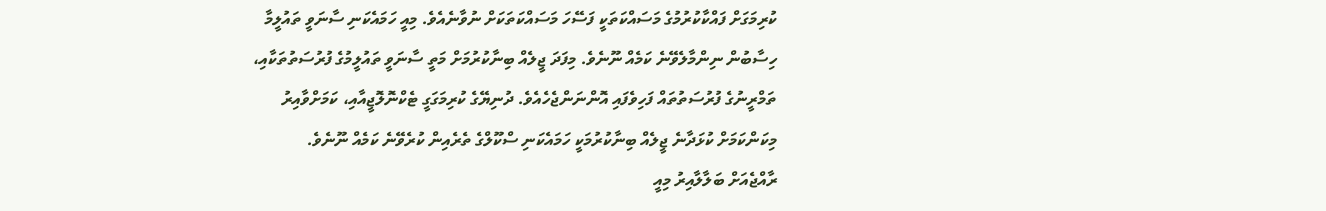ކުރިމަގަށް ފައްކާކުރުމުގެ މަސައްކަތަކީ ފަސޭހަ މަސައްކަތަކަށް ނުވާނެއެވެ. މިއީ ހަމައެކަނި ސާނަވީ ތައުލީމާ ހިސާބުން ނިންމާލެވޭނެ ކަމެއް ނޫނެވެ. މިފަދަ ޖީލެއް ބިނާކުރުމަށް މަތީ ސާނަވީ ތައުލީމުގެ ފުރުސަތުތަކާއި، ތަމްރީނުގެ ފުރުސަތުތައް ފަހިވެފައި އޮންނަންޖެހެއެވެ. ދުނިޔޭގެ ކުރިމަގަގީ ޓެކްނޮލޮޖީއާއި، ކަމަށްވާއިރު މިކަންކަމަށް ކުޅަދާނެ ޖީލެއް ބިނާކުރުމަކީ ހަމައެކަނި ސްކޫލްގެ ތެރެއިން ކުރެވޭނެ ކަމެއް ނޫނެވެ.
ރާއްޖެއަށް ބަލާލާއިރު މިއީ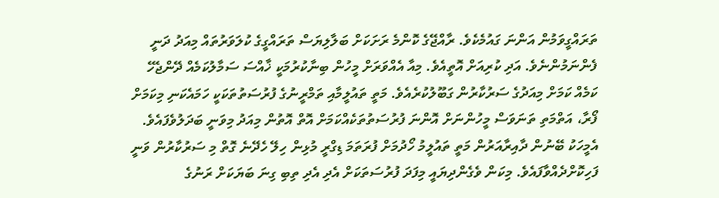ތަރައްގީވަމުން އަންނަ ގައުމެކެވެ. ރާއްޖޭގެ ކޮންމެ ރަށަކަށް ބަލާލިޔަސް ތަރައްގީގެ ކުލަވަރުތައް މިއަދު ދަނީ ފެންނަމުންނެވެ. އަދި ކުރިއަށް އޮތީއެވެ. މިއާ އެއްވަރަށް މީހުން ބިނާކުރުމަކީ ޚާއްސަ ސަމާލުކަމެއް ދޭންޖެހޭ ކަމެއް ކަމަށް މިއަދުގެ ސަރުކާރުން ގަބޫލުކުރެއެވެ. މަތީ ތައުލީމާއި ތަމްރީނުގެ ފުރުސަތުތަކަކީ ހަމައެކަނި މިކަމަށް ފޯރާ، އަތްމަތި ތަނަވަސް މީހުންނަށް އޮންނަ ފުރުސަތުތަކެއްކަމަށް އޮތް އޮތުން މިއަދު މިވަނީ ބަދަލުވެފައެވެ.
އެމީހަކު ބޭނުން ދާއިރާއަރުން މަތީ ތައުލީމު ހޯދުމަށް ފުރަތަމަ ޑިގްރީ މުޅިން ހިލޭ ހެދޭނެ ގޮތް މި ސަރުކާރުން ވަނީ ފަހިކޮށްދެއްވާފައެވެ. މިކަން ވެގެންދިޔައީ މިފަދަ ފުރުސަތަކަށް އެދި އެދި ތިބި ގިނަ ބަޔަކަށް ރަނުގެ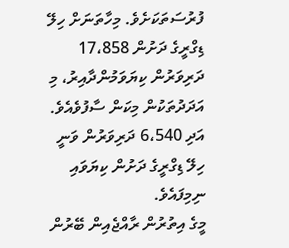ފުރުސަތަކަށެވެ. މިހާތަނަށް ހިލޭ ޑިގްރީގެ ދަށުން 17،858 ދަރިވަރުން ކިޔަވަމުންދާއިރު، މި އަދަދުތަކުން މިކަން ސާފުވެއެވެ. އަދި 6،540 ދަރިވަރުން ވަނީ ހިލޭ ޑިގްރީގެ ދަށުން ކިޔަވައި ނިމިފައެވެ.
މީގެ އިތުރުން ރާއްޖެއިން ބޭރުން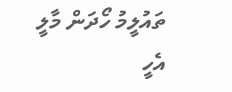ތައުލީމު ހޯދަން މާލީ އެހީ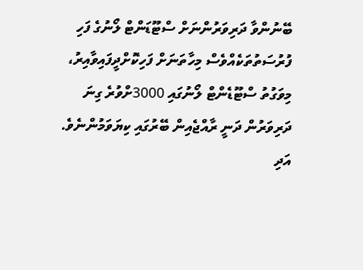ބޭނުންވާ ދަރިވަރުންނަށް ސްޓޫޑަންޓް ލޯނުގެ ފަހި ފުރުސަތުތަކެއްވެސް މިހާތަނަށް ފަހިކޮށްދީފައިވާއިރު، މިވަގުތު ސްޓޫޑެންޓް ލޯނުގައި 3000ށްވުރެ ގިނަ ދަރިވަރުން ދަނީ ރާއްޖެއިން ބޭރުގައި ކިޔަވަމުންނެވެ. އަދި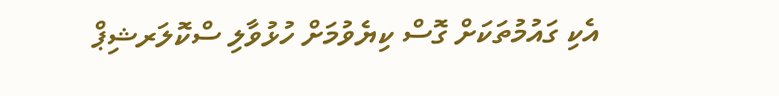އެކި ގައުމުތަކަށް ގޮސް ކިޔެވުމަށް ހުޅުވާލި ސްކޮލަރޝިޕް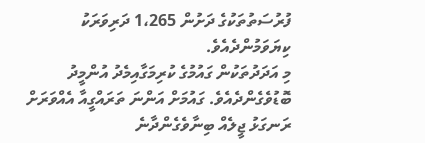ފުރުސަތުތަކުގެ ދަށުން 1،265 ދަރިވަރަކު ކިޔަވަމުންދެއެވެ.
މި އަދަދުތަކުން ގައުމުގެ ކުރިމަގާއިމެދު އުންމީދު ބޮޑުވެގެންދެއެވެ. ގައުމަށް އަންނަ ތަރައްގީއާ އެއްވަރަށް ރަނގަޅު ޖީލެއް ބިނާވެގެންދާނެ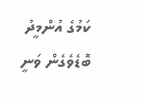ކަމުގެ އުންމީދު ބޮޑެވެގެން ވަނީ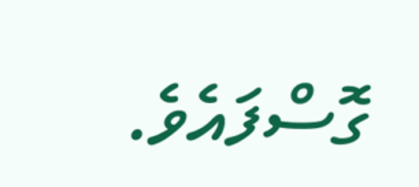ގޮސްފައެވެ.